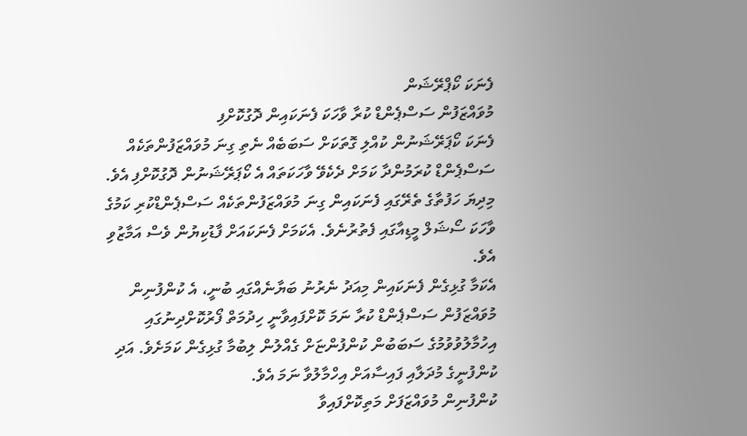ފެނަކަ ކޯޕްރޭޝަން
މުވައްޒަފުން ސަސްޕެންޑް ކުރާ ވާހަކަ ފެނަކައިން ދޮގުކޮށްފި
ފެނަކަ ކޯޕަރޭޝަނުން ކުއްލި ގޮތަކަށް ސަބަބެއް ނެތި ގިނަ މުވައްޒަފުންތަކެއް ސަސްޕެންޑް ކުރަމުންދާ ކަމަށް ދެކެވޭ ވާހަކަތައް އެ ކޯޕަރޭޝަނުން ދޮގުކޮށްފި އެވެ.
މިދިޔަ ހަފުތާގެ ތެރޭގައި ފެނަކައިން ގިނަ މުވައްޒަފުންތަކެއް ސަސްޕެންޑްކުރި ކަމުގެ ވާހަކަ ސޯޝަލް މީޑިއާގައި ފެތުރުނެވެ. އެކަމަށް ފެނަކައަށް ފާޑުކިޔުން ވެސް އަމާޒުވި އެވެ.
އެކަމާ ގުޅިގެން ފެނަކައިން މިއަދު ނެރުނު ބަޔާނެއްގައި ބުނީ، އެ ކުންފުނިން މުވައްޒަފުން ސަސްޕެންޑް ކުރާ ނަމަ ކޮށްފައިވާނީ ހިދުމަތް ފޯރުކޮށްދިނުގައި އިހުމާލުވުވުމުގެ ސަބަބުން ކުންފުންޏަށް ގެއްލުން ލިބުމާ ގުޅިގެން ކަމަށެވެ. އަދި ކުންފުނީގެ މުދަލާއި ފައިސާއަށް އިހްމާލުވާ ނަމަ އެވެ.
ކުންފުނިން މުވައްޒަފަށް މަތިކޮށްފައިވާ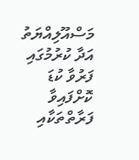މަސްއޫލިއްޔަތު އަދާ ކުރުމުގައި ފަރުވާ ކުޑަ ކޮށްފައިވާ ފަރާތްތަކާއި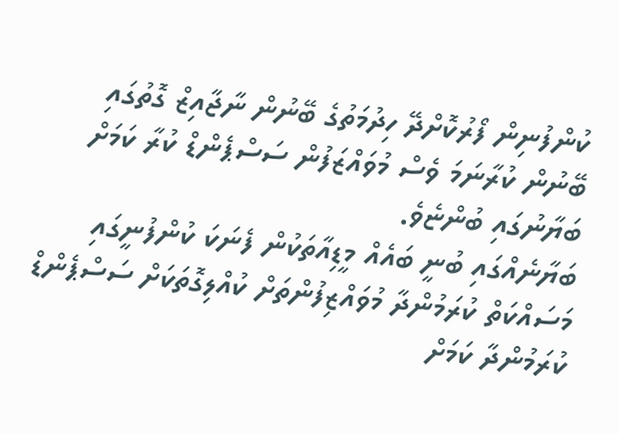ކުންފުނިން ފޯރުކޮށްދޭ ހިދުމަތުގެ ބޭނުން ނާޖާއިޒް ގޮތުގައި ބޭނުން ކުރާނަމަ ވެސް މުވައްޒަފުން ސަސްޕެންޑް ކުރާ ކަމަށް ބަޔާނުގައި ބުންޏެވެ.
ބަޔާނެއްގައި ބުނީ ބައެއް މީޑިއާތަކުން ފެނަކަ ކުންފުނީގައި މަސައްކަތް ކުރަމުންދާ މުވައްޒިފުންތަށް ކުއްލިގޮތަކަށް ސަސްޕެންޑް ކުރަމުންދާ ކަމަށް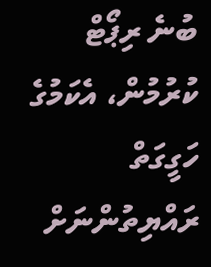ބުނެ ރިޕޯޓް ކުރުމުން، އެކަމުގެ ހަގީގަތް ރައްޔިތުންނަށް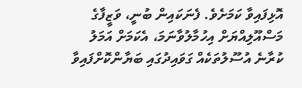އޮޅިފައިވާ ކަމަށެވެ. ފެނަކައިން ބުނީ، ވަޒީފާގެ މަސްއޫލިއްޔަށް އިހުމާލުވާނަމަ، އެކަމަށް އަމަލު ކުރާނެ އުސޫލުތަކެއް ގަވައިދުގައި ބަޔާންކޮށްފައިވާ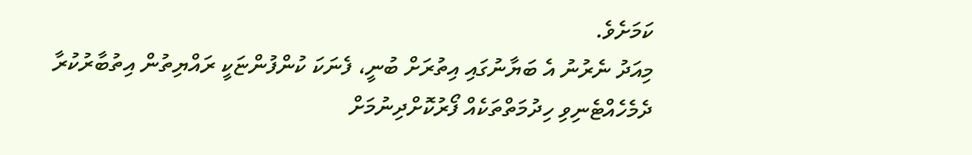ކަމަށެވެ.
މިއަދު ނެރުނު އެ ބަޔާނުގައި އިތުރަށް ބުނީ، ފެނަކަ ކުންފުންޏަކީ ރައްޔިތުން އިތުބާރުކުރާ ދެމެހެއްޓެނިވި ހިދުމަތްތަކެއް ފޯރުކޮށްދިނުމަށް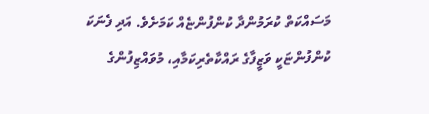މަސައްކަތް ކުރަމުންދާ ކުންފުންޏެއް ކަމަށެވެ. އަދި ފެނަކަ ކުންފުންޏަކީ ވަޒީފާގެ ރައްކާތެރިކަމާއި، މުވައްޒިފުންގެ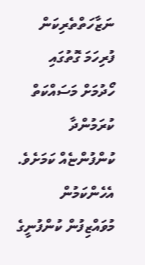ނަޒާހަތްތެރިކަން ފުރިހަމަ ގޮތުގައި ހޯދުމަށް މަސައްކަތް ކުރަމުންދާ ކުންފުންޏެއް ކަމަށެވެ. އެހެންކަމުން މުވައްޒިފުން ކުންފުނީގެ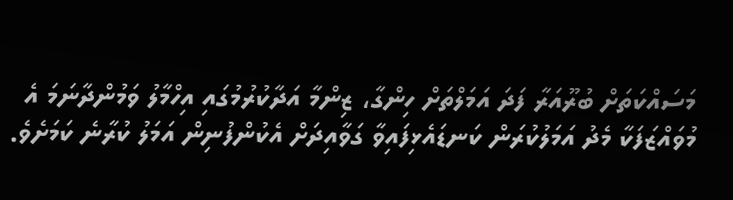މަސައްކަތަށް ބުރޫއަރާ ފަދަ އަމަލްތަށް ހިންގާ، ޒިންމާ އަދާކުރުމުގައި އިހްމާލު ވަމުންދާނަމަ އެ މުވައްޒަފަކާ މެދު އަމަލުކުރަން ކަނޑައެޅިފައިވާ ގަވާއިދަށް އެކުންފުނިން އަމަލު ކުރާނެ ކަމަށެވެ.